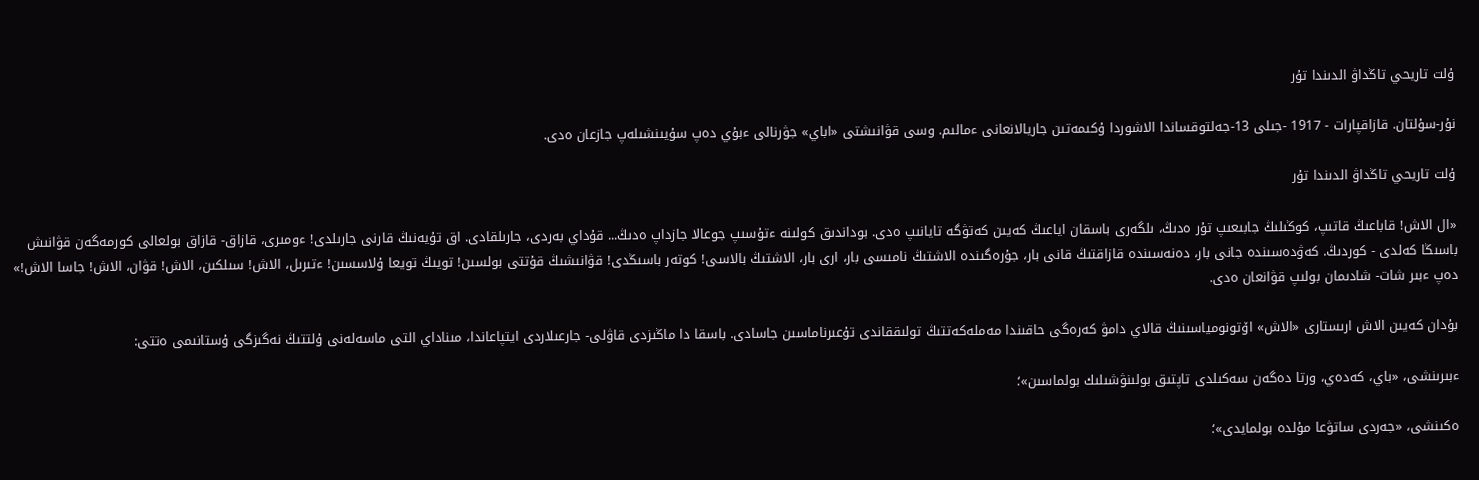ۇلت تاريحي تاڭداۋ الدىندا تۇر

نۇر-سۇلتان. قازاقپارات - 1917 -جىلى 13-جەلتوقساندا الاشوردا ۇكىمەتىن جاريالانعانى ءمالىم. وسى قۋانىشتى «اباي» جۋرنالى ءبۇي دەپ سۇيىنشىلەپ جازعان ەدى.

ۇلت تاريحي تاڭداۋ الدىندا تۇر

«ال الاش! قاباعىڭ قاتىپ، كوڭىلىڭ جابىعىپ تۇر ەدىڭ، ىلگەرى باسقان اياعىڭ كەيىن كەتۋگە تايانىپ ەدى. بوداندىق كولىنە ءتۇسىپ جوعالا جازداپ ەدىڭ... قۇداي بەردى، جارىلقادى. اق تۇيەنىڭ قارنى جارىلدى! ءومىرى، قازاق- قازاق بولعالى كورمەگەن قۋانىش باسىڭا كەلدى - كوردىڭ. كەۋدەسىندە جانى بار، دەنەسىندە قازاقتىڭ قانى بار، جۇرەگىندە الاشتىڭ نامىسى بار، ارى بار، الاشتىڭ بالاسى! كوتەر باسىڭدى! قۋانىشىڭ قۇتتى بولسىن! تويىڭ تويعا ۇلاسسىن! ءتىرىل، الاش! سىلكىن، الاش! قۋان، الاش! جاسا الاش!» دەپ ءبىر شات- شادىمان بولىپ قۋانعان ەدى.

بۇدان كەيىن الاش ارىستارى «الاش» اۆتونومياسىنىڭ قالاي دامۋ كەرەگى حاقىندا مەملەكەتتىڭ تولىققاندى تۇعىرناماسىن جاسادى. باسقا دا ماڭىزدى قاۋلى- جارعىلاردى ايتپاعاندا، مىناداي التى ماسەلەنى ۇلتتىڭ نەگىزگى ۇستانىمى ەتتى:

ءبىرىنشى، «باي، كەدەي، ورتا دەگەن سەكىلدى تاپتىق بولىنۋشىلىك بولماسىن»؛

ەكىنشى، «جەردى ساتۋعا مۇلدە بولمايدى»؛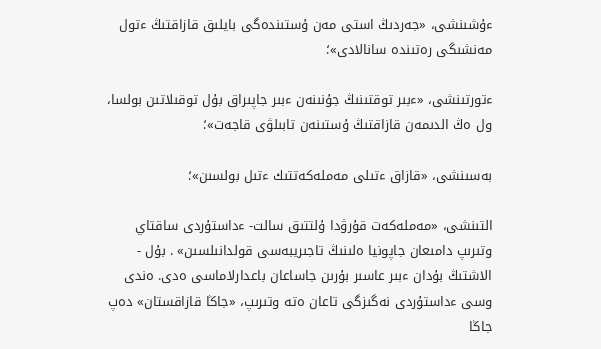ءۇشىنشى، «جەردىڭ استى مەن ۇستىندەگى بايلىق قازاقتىڭ ءتول مەنشىگى رەتىندە سانالادى»؛

ءتورتىنشى، «ءبىر توقتىنىڭ جۇنىنەن ءبىر جاپىراق بۇل توقىلاتىن بولسا، ول ەڭ الدىمەن قازاقتىڭ ۇستىنەن تابىلۋى قاجەت»؛

بەسىنشى، «قازاق ءتىلى مەملەكەتتىك ءتىل بولسىن»؛

التىنشى، «مەملەكەت قۇرۋدا ۇلتتىق سالت- ءداستۇردى ساقتاي وتىرىپ دامىعان جاپونيا ەلىنىڭ تاجىريبەسى قولدانىلسىن» . بۇل - الاشتىڭ بۇدان ءبىر عاسىر بۇرىن جاساعان باعدارلاماسى ەدى. ەندى وسى ءداستۇردى نەگىزگى تاعان ەتە وتىرىپ، «جاڭا قازاقستان» دەپ جاڭا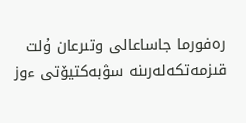رەفورما جاساعالى وتىرعان ۇلت قىزمەتكەلەرىنە سۋبەكتيۆتى ءوز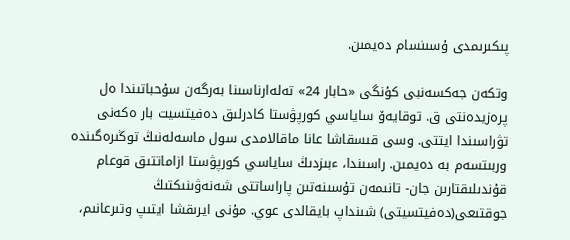پىكىرىمدى ۇسىنسام دەيمىن.

وتكەن جەكسەنبى كۇنگى «حابار 24» تەلەارناسىنا بەرگەن سۇحباتىندا ەل پرەزيدەنتى ق. توقايەۆ ساياسي كورپۋستا كادرلىق دەفيتسيت بار ەكەنى تۋراسىندا ايتتى. وسى قىسقاشا عانا ماقالامدى سول ماسەلەنىڭ توڭىرەگىندە وربىتسەم بە دەيمىن. راسىندا، ءبىزدىڭ ساياسي كورپۋستا ازاماتتىق قوعام قۇندىلىقتارىن جان- تانىمەن تۇسىنەتىن پاراساتتى شەنەۋىنىكتىڭ جوقتىعى(دەفيتسيتى) شىنداپ بايقالدى عوي. مۇنى ايرىقشا ايتىپ وتىرعانىم،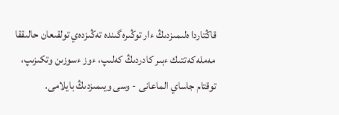قاڭتاردا ەلىمىزدىڭ ءار توڭىرەگىندە تەڭىزدەي تولقىعان حالىققا مەملەكەتتىك ءبىر كادردىڭ كەلىپ، ءوز ءسوزىن وتكىزىپ، توقتام جاساي الماعانى - وسى ويىمىزدىڭ بايلامى.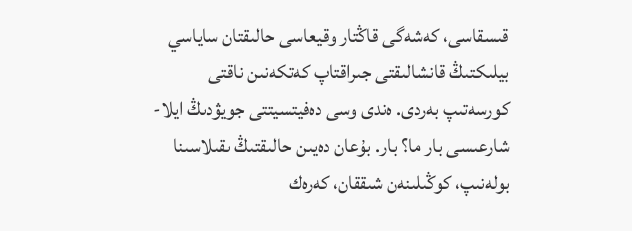قىسقاسى، كەشەگى قاڭتار وقيعاسى حالىقتان ساياسي بيلىكتىڭ قانشالىقتى جىراقتاپ كەتكەنىن ناقتى كورسەتىپ بەردى. ەندى وسى دەفيتسيتتى جويۋدىڭ ايلا- شارعىسى بار ما؟ بار. بۇعان دەيىن حالىقتىڭ ىقىلاسىنا بولەنىپ، كوڭىلىنەن شىققان، كەرەك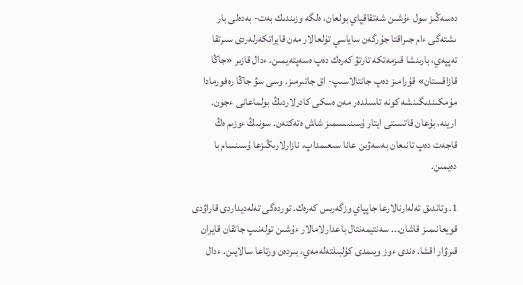دەسەڭىز سول ءۇشىن شەتقاقپاي بولعان، ەلگە وزىندىك بەت- بەدەلى بار ىشتەگى ءام جىراقتا جۇرگەن ساياسي تۇلعالار مەن قايراتكەرلەردى سىرتقا تەپپەي، بارىنشا قىزمەتكە تارتۋ كەرەك دەپ ەسەپتەيمىن. ءدال قازىر «جاڭا قازاقستان» قۇرامىز دەپ جانتالاسىپ- اق جاتىرمىز. وسى سۋ جاڭا رەفورمادا مۇمكىندىگىنشە كونە تاسىلدەر مەن ەسكى كادرلاردىڭ بولماعانى ءجون. ارينە، بۇعان قاتىستى ايتار ۇسىنىسىمىز شاش ەتەكتەن. سونىڭ ءوزىم ەڭ قاجەت دەپ تانىعان بەسەۋىن عانا سىعىمداپ، نازارلارىڭىزعا ۇسىنسام با دەيمىن.

1. وتاندىق تەلەارنالارعا جاپپاي وزگەرىس كەرەك. توردەگى تەلەديداردى قاراۋدى قويعانىمىز قاشان... سەنتيمەنتال باعدارلامالار ءۇشىن تولەنىپ جاتقان قايران قىرۋار اقشا. ەندى ءوز ويىمدى كۇلبىلتەلەمەي، بىردەن ورتاعا سالايىن. ءدال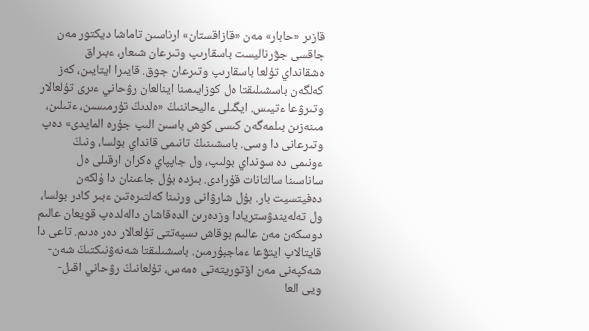قازىر «حابار» مەن «قازاقستان» ارناسىن تاماشا ديكتور مەن جاقسى جۋرناليست باسقارىپ وتىرعان شىعار، ءبىراق ەشقانداي تۇلعا باسقارىپ وتىرعان جوق. قايىرا ايتايىن، كەز كەلگەن باسشىلىقتا ەل كوزايىمىنا اينالعان رۋحاني ءىرى تۇلعالار وتىرۋعا ءتيىس. ايگىلى ءاليحاننىڭ «ەلدىڭ تۇرمىسىن، ءتىلىن، مىنەزىن بىلمەگەن كىسى كوش باسىن الىپ جۇرە المايدى» دەپ وتىرعانى دا وسى. باسشىنىڭ تانىمى قانداي بولسا، ونىڭ ءونىمى دە سونداي بولىپ، ول جاپپاي ەكران ارقىلى ەل ساناسىنا سالتانات قۇرادى. بىزدە بۇل جاعىنان دا ۇلكەن دەفيتسيت بار. بۇل شارۋانى ورنىنا كەلتىرەتىن ءبىر كادر بولسا، ول تەلەيندۋستريادا وزدەرىن الدەقاشان دالەلدەپ قويعان عالىم دوسكەن مەن عالىم بوقاش ىسپەتتى تۇلعالار دەر ەدىم. تاعى دا قايتالاپ ايتۋعا ءماجبۇرمىن. باسشىلىقتا شەنەۋنىكتىڭ شەن- شەكپەنى مەن اۆتوريتەتى ەمەس، تۇلعانىڭ رۋحاني اقىل- ويى العا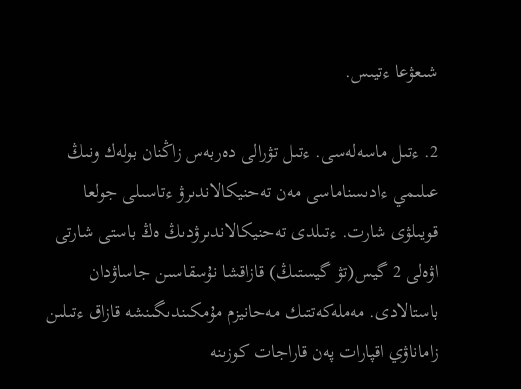شىعۋعا ءتيىس.

2. ءتىل ماسەلەسى. ءتىل تۋرالى دەربەس زاڭنان بولەك ونىڭ عىلىمي ءادىسناماسى مەن تەحنيكالاندىرۋ ءتاسىلى جولعا قويىلۋى شارت. ءتىلدى تەحنيكالاندىرۋدىڭ ەڭ باستى شارتى اۋەلى 2 گيس(تۋ گيستىڭ) قازاقشا نۇسقاسىن جاساۋدان باستالادى. مەملەكەتتىك مەحانيزم مۇمكىندىگىنشە قازاق ءتىلىن زاماناۋي اقپارات پەن قاراجات كوزىنە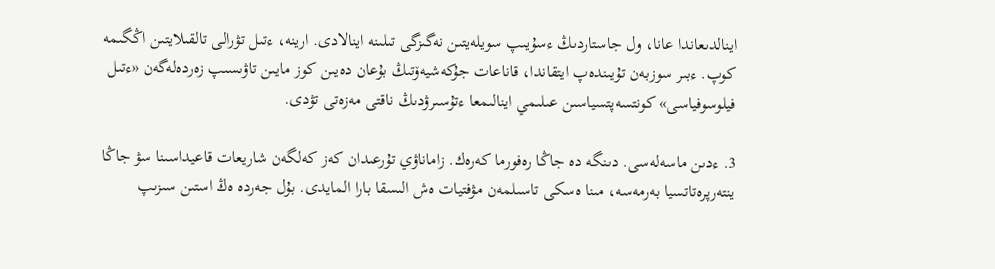اينالدىعاندا عانا، ول جاستاردىڭ ءسۇيىپ سويلەيتىن نەگىزگى تىلىنە اينالادى. ارينە، ءتىل تۋرالى تالقىلايتىن اڭگىمە كوپ. ءبىر سوزبەن تۇيىندەپ ايتقاندا، قاناعات جۇكەشيەۆتىڭ بۇعان دەيىن كوز مايىن تاۋىسىپ زەردەلەگەن «ءتىل فيلوسوفياسى» كونتسەپتسياسىن عىلىمي اينالىمعا ءتۇسىرۋدىڭ ناقتى مەزەتى تۋدى.

3. ءدىن ماسەلەسى. دىنگە دە جاڭا رەفورما كەرەك. زاماناۋي تۇرعىدان كەز كەلگەن شاريعات قاعيداسىنا سۋ جاڭا ينتەرپرەتاتسيا بەرمەسە، مىنا ەسكى تاسىلمەن مۋفتيات ەش الىسقا بارا المايدى. بۇل جەردە ەڭ استىن سىزىپ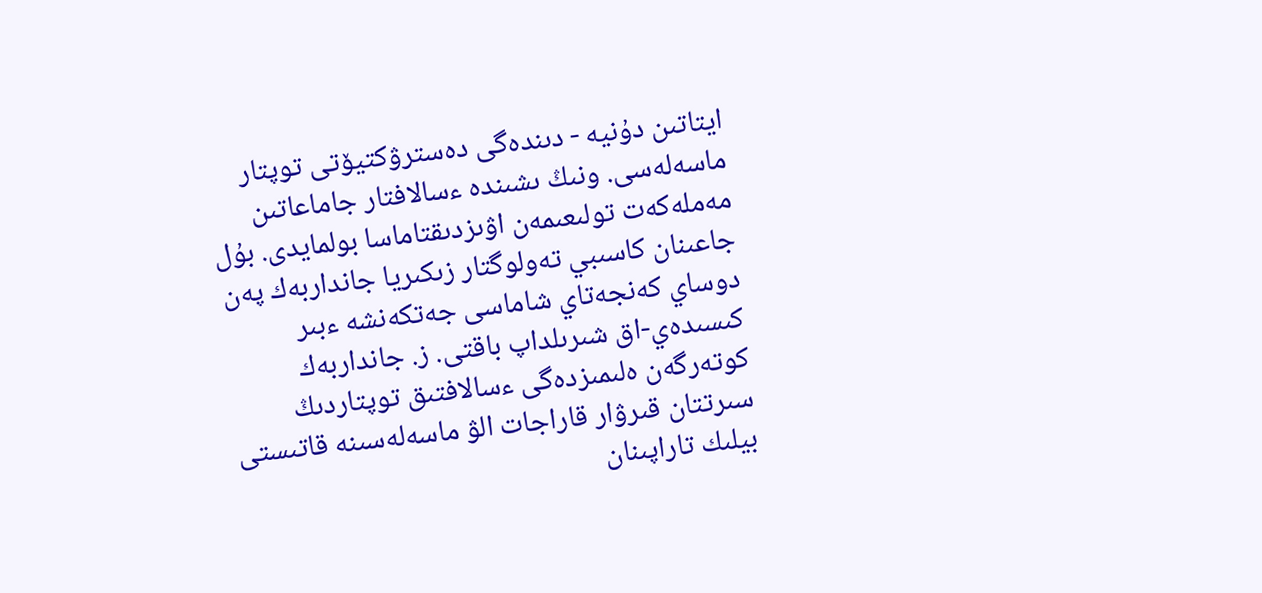ايتاتىن دۇنيە - دىندەگى دەسترۋكتيۆتى توپتار ماسەلەسى. ونىڭ ىشىندە ءسالافتار جاماعاتىن مەملەكەت تولىعىمەن اۋىزدىقتاماسا بولمايدى. بۇل جاعىنان كاسىبي تەولوگتار زىكىريا جانداربەك پەن دوساي كەنجەتاي شاماسى جەتكەنشە ءبىر كىسىدەي-اق شىرىلداپ باقتى. ز. جانداربەك كوتەرگەن ەلىمىزدەگى ءسالافتىق توپتاردىڭ سىرتتان قىرۋار قاراجات الۋ ماسەلەسىنە قاتىستى بيلىك تاراپىنان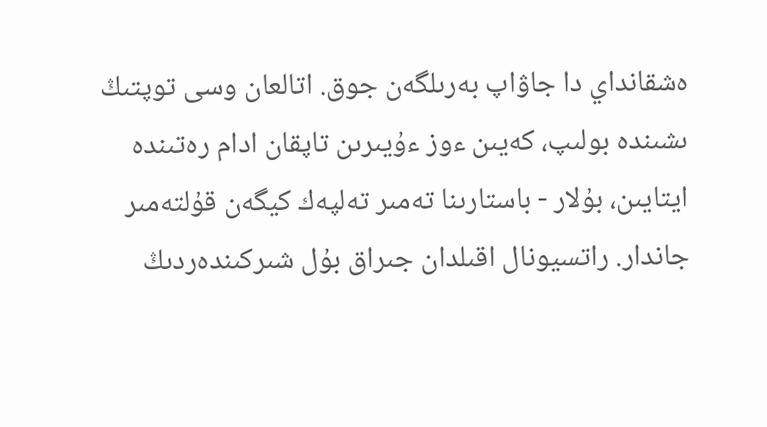ەشقانداي دا جاۋاپ بەرىلگەن جوق. اتالعان وسى توپتىڭ ىشىندە بولىپ، كەيىن ءوز ءۇيىرىن تاپقان ادام رەتىندە ايتايىن، بۇلار - باستارىنا تەمىر تەلپەك كيگەن قۇلتەمىر جاندار. راتسيونال اقىلدان جىراق بۇل شىركىندەردىڭ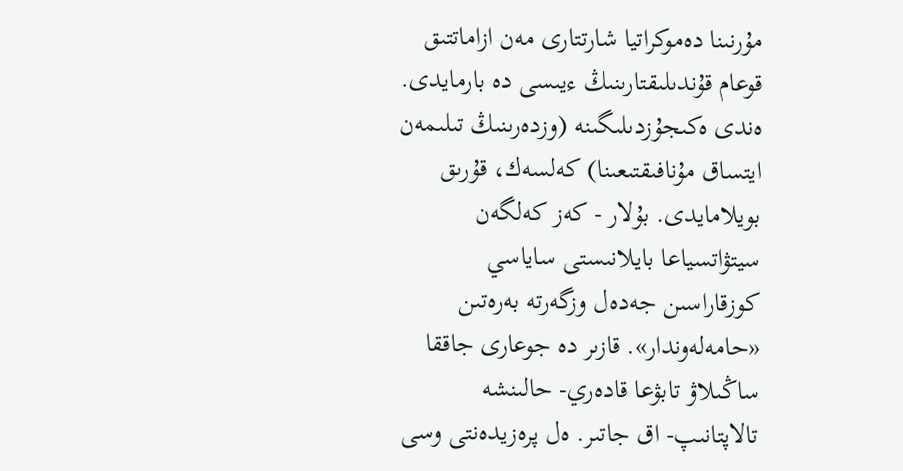مۇرنىنا دەموكراتيا شارتتارى مەن ازاماتتىق قوعام قۇندىلىقتارىنىڭ ءيىسى دە بارمايدى. ەندى ەكىجۇزدىلىگىنە (وزدەرىنىڭ تىلىمەن ايتساق مۇنافىقتىعىنا) كەلسەك، قۇرىق بويلامايدى. بۇلار - كەز كەلگەن سيتۋاتسياعا بايلانىستى ساياسي كوزقاراسىن جەدەل وزگەرتە بەرەتىن «حامەلەوندار». قازىر دە جوعارى جاققا ساڭىلاۋ تابۋعا قادەري- حالىنشە تالاپتانىپ- اق جاتىر. ەل پرەزيدەنتى وسى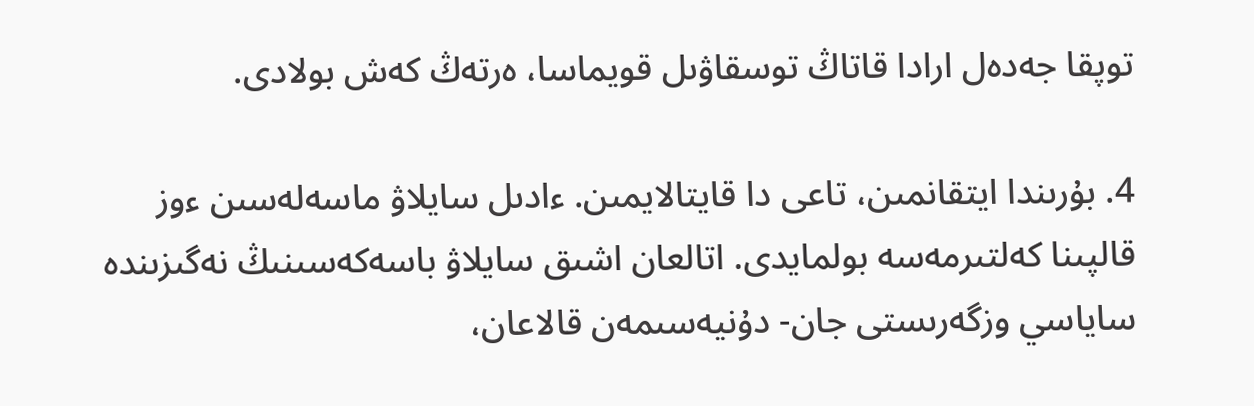توپقا جەدەل ارادا قاتاڭ توسقاۋىل قويماسا، ەرتەڭ كەش بولادى.

4. بۇرىندا ايتقانمىن، تاعى دا قايتالايمىن. ءادىل سايلاۋ ماسەلەسىن ءوز قالپىنا كەلتىرمەسە بولمايدى. اتالعان اشىق سايلاۋ باسەكەسىنىڭ نەگىزىندە ساياسي وزگەرىستى جان- دۇنيەسىمەن قالاعان،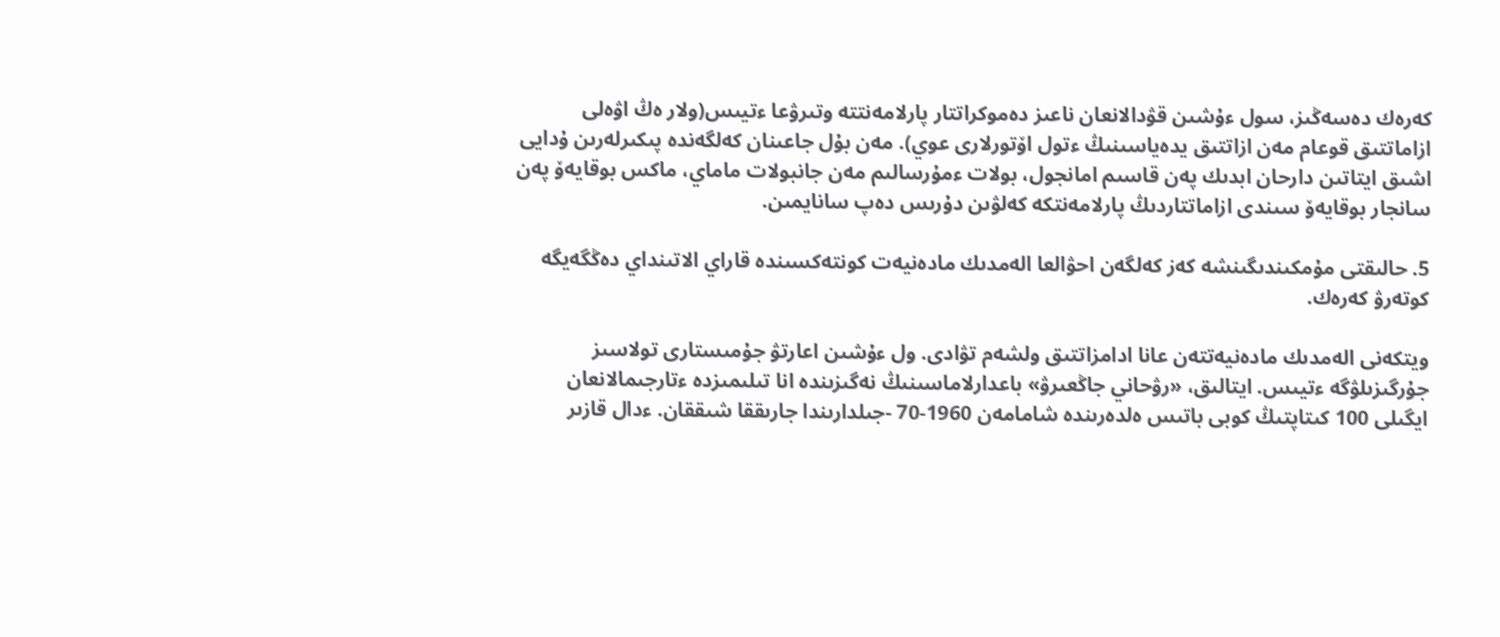كەرەك دەسەڭىز، سول ءۇشىن قۋدالانعان ناعىز دەموكراتتار پارلامەنتتە وتىرۋعا ءتيىس(ولار ەڭ اۋەلى ازاماتتىق قوعام مەن ازاتتىق يدەياسىنىڭ ءتول اۆتورلارى عوي). مەن بۇل جاعىنان كەلگەندە پىكىرلەرىن ۇدايى اشىق ايتاتىن دارحان ابدىك پەن قاسىم امانجول، بولات ءمۇرسالىم مەن جانبولات ماماي، ماكس بوقايەۆ پەن سانجار بوقايەۆ سىندى ازاماتتاردىڭ پارلامەنتكە كەلۋىن دۇرىس دەپ سانايمىن.

5. حالىقتى مۇمكىندىگىنشە كەز كەلگەن احۋالعا الەمدىك مادەنيەت كونتەكسىندە قاراي الاتىنداي دەڭگەيگە كوتەرۋ كەرەك.

ويتكەنى الەمدىك مادەنيەتتەن عانا ادامزاتتىق ولشەم تۋادى. ول ءۇشىن اعارتۋ جۇمىستارى تولاسىز جۇرگىزىلۋگە ءتيىس. ايتالىق، «رۋحاني جاڭعىرۋ» باعدارلاماسىنىڭ نەگىزىندە انا تىلىمىزدە ءتارجىمالانعان ايگىلى 100 كىتاپتىڭ كوبى باتىس ەلدەرىندە شامامەن 1960-70 -جىلدارىندا جارىققا شىققان. ءدال قازىر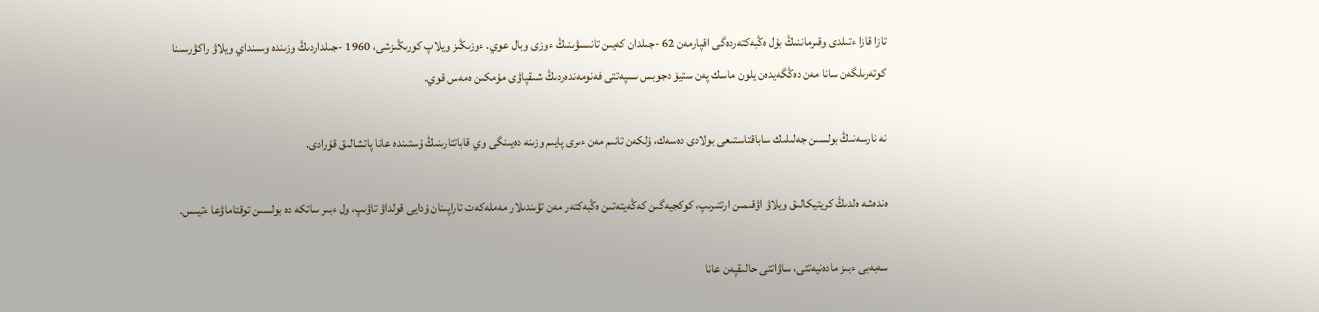تازا قازا ءتىلدى وقىرماننىڭ بۇل ەڭبەكتەردەگى اقپارمەن 62 -جىلدان كەيىن تانىسۋىنىڭ ءوزى وبال عوي. ءوزىڭىز ويلاپ كورىڭىزشى، 1960 -جىلداردىڭ وزىندە وسىنداي ويلاۋ راكۋرسىنا كوتەرىلگەن سانا مەن دەڭگەيدەن يلون ماسك پەن ستيۆ دجوبس ىسپەتتى فەنومەندەردىڭ شىقپاۋى مۇمكىن ەمەس قوي.

نە نارسەنىڭ بولسىن جەلىلىك ساباقتاستىعى بولادى دەسەك، ۇلكەن تانىم مەن ءىرى پايىم وزىنە دەيىنگى وي قاباتتارىنىڭ ۇستىندە عانا پاتشالىق قۇرادى.

ەندەشە ەلدىڭ كريتيكالىق ويلاۋ اۋقىمىن ارتتىرىپ، كوكجيەگىن كەڭەيتەتىن ەڭبەكتەر مەن تۋىندىلار مەملەكەت تاراپىنان ۇدايى قولداۋ تاۋىپ، ول ءبىر ساتكە دە بولسىن توقتاماۋعا ءتيىس.

سەبەبى ءبىز مادەنيەتتى، ساۋاتتى حالىقپەن عانا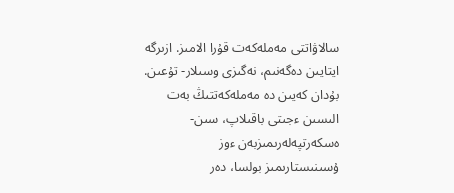سالاۋاتتى مەملەكەت قۇرا الامىز. ازىرگە ايتايىن دەگەنىم، نەگىزى وسىلار- تۇعىن. بۇدان كەيىن دە مەملەكەتتىڭ بەت الىسىن ءجىتى باقىلاپ، سىن- ەسكەرتپەلەرىمىزبەن ءوز ۇسىنىستارىمىز بولسا، دەر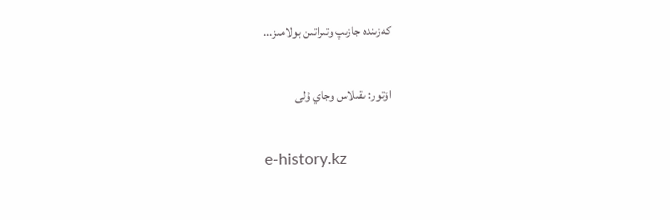كەزىندە جازىپ وتىراتىن بولامىز...

اۆتور: ىقىلاس وجاي ۇلى

e-history.kz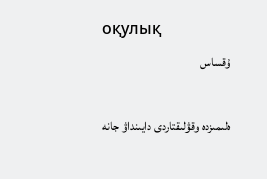оқулық
ۇقساس

ەلىمىزدە وقۋلىقتاردى دايىنداۋ جانە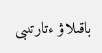باقىلاۋ ءتارتىبى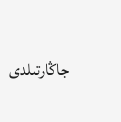جاڭارتىلدى